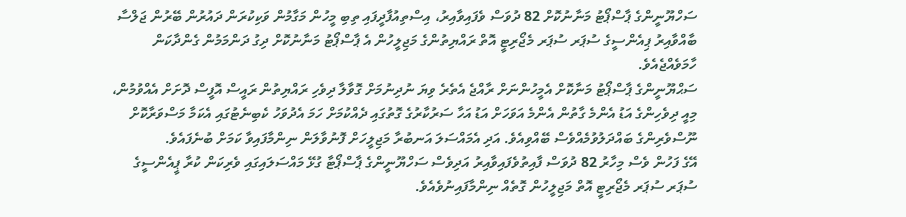ސަހްޔޫނީންގެ ޕާސްޕޯޓު މަނާނުކޮށް 82 ދުވަސް ވެފައިވާއިރު، އިސްތިއުފާދީފައި ތިބި މީހުން މަގާމުން ވަކިކުރަން ދައުރުން ބޭރުން ޖަލްސާ ބާއްވާއިރު ޕިއެންސީގެ ސުޕަރ ސުޕަރ މެޖޯރިޓީ އޮތް ރައްޔިތުންގެ މަޖިލީހުން އެ ޕާސްޕޯޓު މަނާނުކޮށް ދިގު ދަންމަމުން ގެންދާކަން ހާމަވެއްޖެއެވެ.
ސަޙްޔޫނީންގެ ޕާސްޕޯޓު މަނާކޮށް އެމީހުންނަށް ރާއްޖެ އެތެރެ ވިޔަ ނުދިނުމަށް ގޮވާލާ ދިވެހި ރައްޔިތުން ރައީސް އޮފީސް ދޮށަށް އެއްވުމުން، މިއީ ދިވެހިންގެ އަޑު އެންމެ ގާތުން އެންމެ އަވަހަށް އަޑު އަހާ ސަރުކާރުގެ ގޮތުގައި ދެއްކުމަށް ހަމަ އެދުވަހު ކެބިނެޓުގައި އެކަމާ މަސްވަރާކޮށް ނޫސްވެރިންގެ ބައްދަލުވުމެއްވެސް ބޭއްވިއެވެ. އަދި އެމައްސަލަ އަނބުރާ މަޖިލީހަށް ފޮނުވާލަން ނިންމާފައިވާ ކަމަށް ބުނެފައެވެ.
އޭގެ ފަހުން ވެސް މިހާރު 82 ދުވަސް ފާއިތުވެފައިވާއިރު އަދިވެސް ސަހްޔޫނީންގެ ޕާސްޕޯޓާ ގުޅޭ މައްސަލައިގައި ވެރިކަން ކުރާ ޕީއެންސީގެ ސުޕަރ ސުޕަރ މެޖޯރިޓީ އޮތް މަޖިލީހުން ގޮތެއް ނިންމާފައިނުވެއެވެ.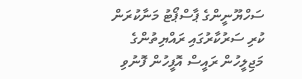ސަހްޔޫނީންގެ ޕާސްޕޯޓު މަނާކުރަން ކުރި ސަރުކާރުގައި ރައްޔިތުންގެ މަޖިލީހުން ރައީސް އޮފީހުން ފޮނުވި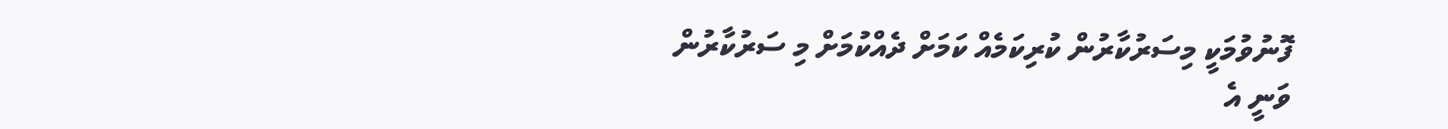ފޮނުވުމަކީ މިސަރުކާރުން ކުރިކަމެއް ކަމަށް ދެއްކުމަށް މި ސަރުކާރުން ވަނީ އެ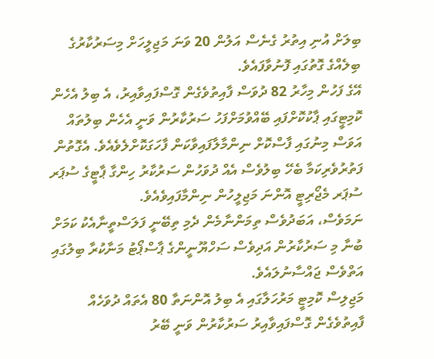ބިލަށް އުނި އިތުރު ގެނެސް އަލުން 20 ވަނަ މަޖިލީހަށް މިސަރުކާރުގެ ބިލެއްގެ ގޮތުގައި ފޮނުވާފައެވެ.
އޭގެ ފަހުން މިހާރު 82 ދުވަސް ފާއިތުވެގެން ގޮސްފައިވާއިރު، އެ ބިލު އެހެން ކޮމިޓީގައި ޕާކުކޮށްފައި ބޭއްވުމަށްފަހު ސަރުކާރުން ވަނީ އެހެން ބިލުތައް އަވަސް މިނުގައި ފާސްކޮށް ނިންމާލާފައިވާކަން ފާހަގަކޮށްލެވެއެވެ. އެގޮތުން ފަތުރުވެރިކަމާ ބެހޭ ބިލުވެސް އެއް ދުވަހުން ސަރުކާރު ހިންގާ ޕާޓީގެ ސުޕަރ ސުޕަރ މެޖޯރިޓީ އޮންނަ މަޖިލީހުން ނިންމާފައިވެއެވެ.
ނަމަވެސް، އަބަދުވެސް ތިމަންނާމެން ދެމި ތިބޭނީ ފަލަސްތީނާއެކު ކަމަށް ބުނާ މި ސަރުކާރުން އަދިވެސް ސަހްޔޫނީންގެ ޕާސްޕޯޓު މަނާކުރާ ބިލުގައި އަތްވެސް ޖައްސާނުލައެވެ.
މަޖިލިސް ކޮމިޓީ މަރުހަލާގައި އެ ބިލު އޮންނަތާ 80 އެތައް ދުވަހެއް ފާއިތުވެގެން ގޮސްފައިވާއިރު ސަރުކާރުން ވަނީ ބޭރު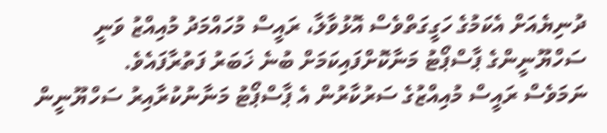ދުނިޔެއަށް އެކަމުގެ ހަގީގަތްވެސް އޮޅުވާލާ، ރައީސް މުހައްމަދު މުއިއްޒު ވަނީ ސަހްޔޫނީންގެ ޕާސްޕޯޓު މަނާކޮށްފައިކަމަށް ބުނެ ޚަބަރު ފަތުރާފައެވެ.
ނަމަވެސް ރައީސް މުއިއްޒުގެ ސަރުކާރުން އެ ޕާސްޕޯޓު މަނާނުކުރާއިރު ސަހްޔޫނީން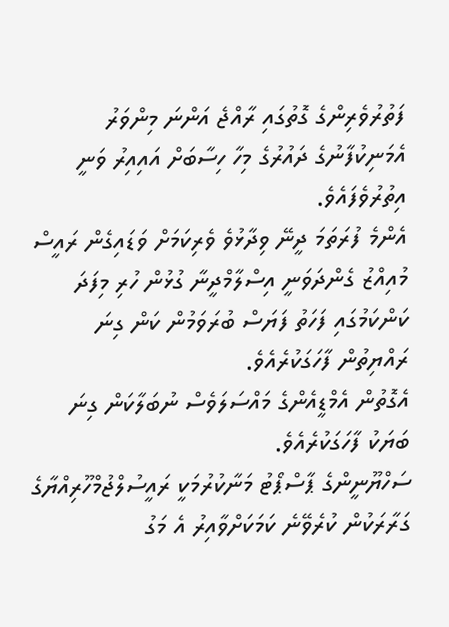ފަތުރުވެރިންގެ ގޮތުގައި ރާއްޖެ އަންނަ މިންވަރު އެމަނިކުފާނުގެ ދައުރުގެ މިހާ ހިސާބަށް އައިއިރު ވަނީ އިތުރުވެފައެވެ.
އެންމެ ފުރަތަމަ ދީނޭ ވިދާޅުވެ ވެރިކަމަށް ވަޑައިގެން ރައީސް މުއިއްޒު ގެންދަވަނީ އިސްލާމްދީނާ ގުޅުން ހުރި މިފަދަ ކަންކަމުގައި ފަހަތު ފަޔަސް ބުރަވަމުން ކަން ގިނަ ރައްޔިތުން ފާހަގަކުރެއެވެ.
އެގޮތުން އެމްޑީއެންގެ މައްސަލަވެސް ނުބަލާކަން ގިނަ ބަޔަކު ފާހަގަކުރެއެވެ.
ސަހްޔޫނީންގެ ޕާސްޕޯޓު މަނާކުރުމަކީ ރައީސުލްޖުމްހޫރިއްޔާގެ ގަރާރަކުން ކުރެވޭނެ ކަމަކަށްވާއިރު އެ މަގު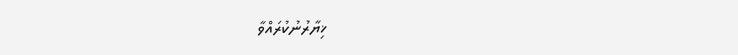ޚިޔާރުނުކުރައްވާ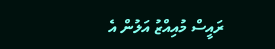ރައީސް މުއިއްޒު އަލުން އެ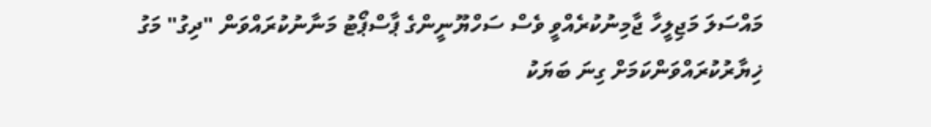މައްސަލަ މަޖިލީހާ ޖާމިނުކުރެއްވީ ވެސް ސަހްޔޫނީންގެ ޕާސްޕޯޓު މަނާނުކުރައްވަން "ދިގު" މަގު ޚިޔާރުކުރައްވަންކަމަށް ގިނަ ބަޔަކު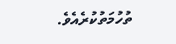ތުހުމަތުކުރެއެވެ.